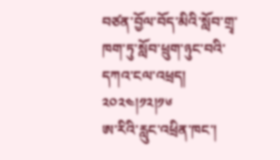བཙན་བྱོལ་བོད་མིའི་སློབ་གྲྭ་ཁག་ཏུ་སློབ་ཕྲུག་ཉུང་བའི་དཀའ་ངལ་འཕྲད།
༢༠༢༤།༡༢།༡༦
ཨ་རིའི་རླུང་འཕྲིན་ཁང་།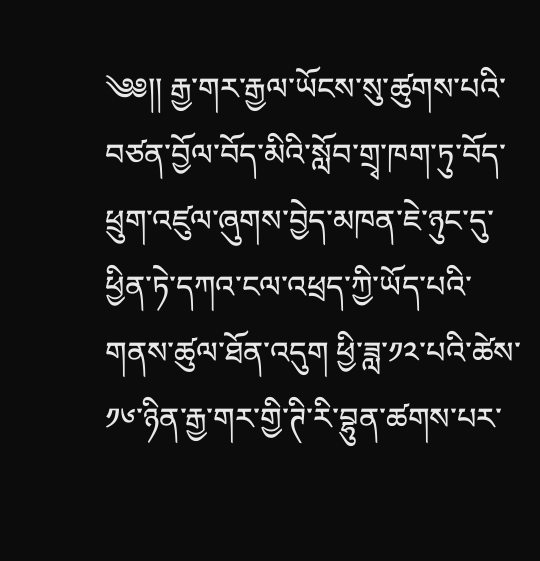༄༅།། རྒྱ་གར་རྒྱལ་ཡོངས་སུ་ཚུགས་པའི་བཙན་བྱོལ་བོད་མིའི་སློབ་གྲྭ་ཁག་ཏུ་བོད་ཕྲུག་འཛུལ་ཞུགས་བྱེད་མཁན་ཇེ་ཉུང་དུ་ཕྱིན་ཏེ་དཀའ་ངལ་འཕྲད་ཀྱི་ཡོད་པའི་གནས་ཚུལ་ཐོན་འདུག ཕྱི་ཟླ་༡༢་པའི་ཚེས་༡༦་ཉིན་རྒྱ་གར་གྱི་ཊི་རི་བྷུན་ཚགས་པར་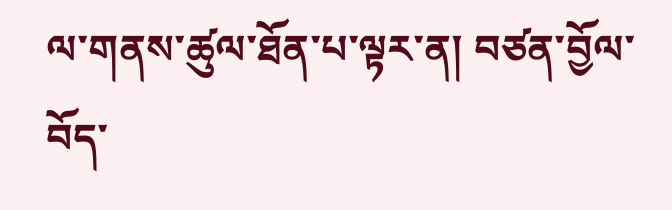ལ་གནས་ཚུལ་ཐོན་པ་ལྟར་ན། བཙན་བྱོལ་བོད་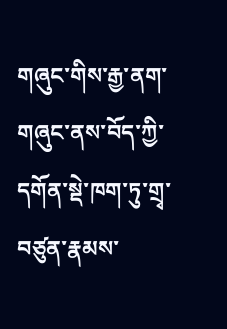གཞུང་གིས་རྒྱ་ནག་གཞུང་ནས་བོད་ཀྱི་དགོན་སྡེ་ཁག་ཏུ་གྲྭ་བཙུན་རྣམས་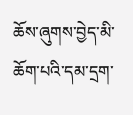ཆོས་ཞུགས་བྱེད་མི་ཆོག་པའི་དམ་དྲག་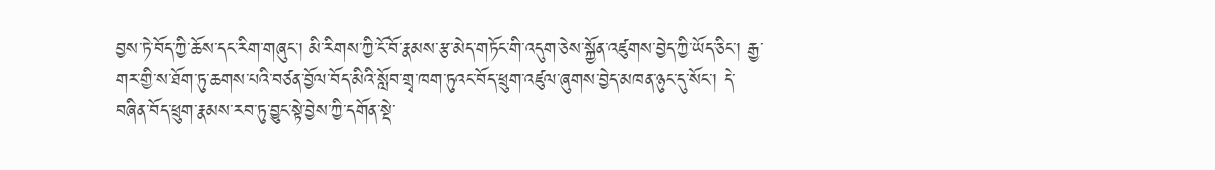བྱས་ཏེ་བོད་ཀྱི་ཆོས་དང་རིག་གཞུང་། མི་རིགས་ཀྱི་ངོ་བོ་རྣམས་རྩ་མེད་གཏོང་གི་འདུག་ཅེས་སྐྱོན་འཛུགས་བྱེད་ཀྱི་ཡོད་ཅིང་། རྒྱ་གར་གྱི་ས་ཐོག་ཏུ་ཆགས་པའི་བཙན་བྱོལ་བོད་མིའི་སློབ་གྲྭ་ཁག་ཏུའང་བོད་ཕྲུག་འཛུལ་ཞུགས་བྱེད་མཁན་ཉུང་དུ་སོང་། དེ་བཞིན་བོད་ཕྲུག་རྣམས་རབ་ཏུ་བྱུང་སྟེ་བྱེས་ཀྱི་དགོན་སྡེ་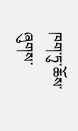ཁག་ཏུ་ཆོས་ཞུགས་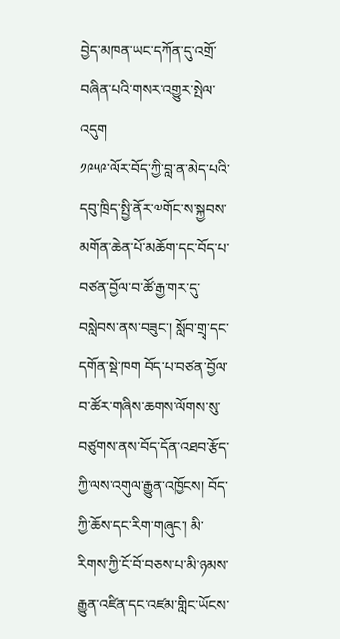བྱེད་མཁན་ཡང་དཀོན་དུ་འགྲོ་བཞིན་པའི་གསར་འགྱུར་སྤེལ་འདུག
༡༩༥༩་ལོར་བོད་ཀྱི་བླ་ན་མེད་པའི་དབུ་ཁྲིད་སྤྱི་ནོར་༧གོང་ས་སྐྱབས་མགོན་ཆེན་པོ་མཆོག་དང་བོད་པ་བཙན་བྱོལ་བ་ཚོ་རྒྱ་གར་དུ་བསླེབས་ནས་བཟུང་། སློབ་གྲྭ་དང་དགོན་སྡེ་ཁག བོད་པ་བཙན་བྱོལ་བ་ཚོར་གཞིས་ཆགས་ལོགས་སུ་བཙུགས་ནས་བོད་དོན་འཐབ་རྩོད་ཀྱི་ལས་འགུལ་རྒྱུན་འཁྱོངས། བོད་ཀྱི་ཆོས་དང་རིག་གཞུང་། མི་རིགས་ཀྱི་ངོ་བོ་བཅས་པ་མི་ཉམས་རྒྱུན་འཛིན་དང་འཛམ་གླིང་ཡོངས་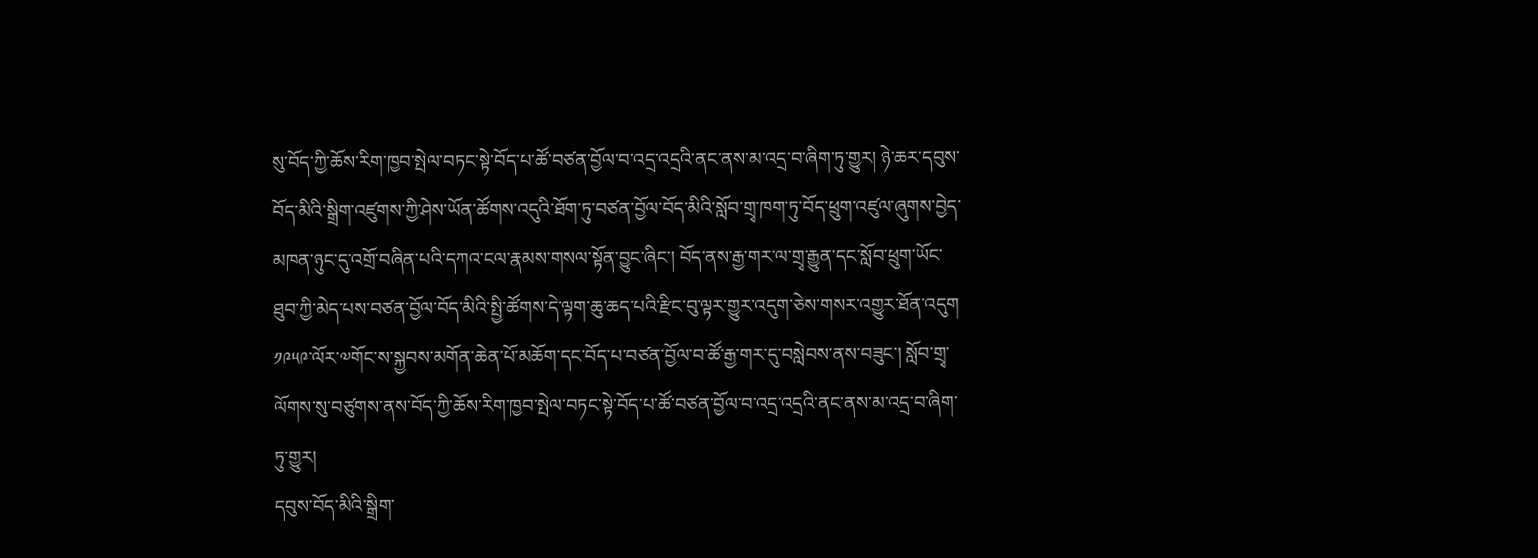སུ་བོད་ཀྱི་ཆོས་རིག་ཁྱབ་སྤེལ་བཏང་སྟེ་བོད་པ་ཚོ་བཙན་བྱོལ་བ་འདྲ་འདྲའི་ནང་ནས་མ་འདྲ་བ་ཞིག་ཏུ་གྱུར། ཉེ་ཆར་དབུས་བོད་མིའི་སྒྲིག་འཛུགས་ཀྱི་ཤེས་ཡོན་ཚོགས་འདུའི་ཐོག་ཏུ་བཙན་བྱོལ་བོད་མིའི་སློབ་གྲྭ་ཁག་ཏུ་བོད་ཕྲུག་འཛུལ་ཞུགས་བྱེད་མཁན་ཉུང་དུ་འགྲོ་བཞིན་པའི་དཀའ་ངལ་རྣམས་གསལ་སྟོན་བྱུང་ཞིང་། བོད་ནས་རྒྱ་གར་ལ་གྲྭ་རྒྱུན་དང་སློབ་ཕྲུག་ཡོང་ཐུབ་ཀྱི་མེད་པས་བཙན་བྱོལ་བོད་མིའི་སྤྱི་ཚོགས་དེ་ལྟག་ཆུ་ཆད་པའི་རྫིང་བུ་ལྟར་གྱུར་འདུག་ཅེས་གསར་འགྱུར་ཐོན་འདུག
༡༩༥༩་ལོར་༧གོང་ས་སྐྱབས་མགོན་ཆེན་པོ་མཆོག་དང་བོད་པ་བཙན་བྱོལ་བ་ཚོ་རྒྱ་གར་དུ་བསླེབས་ནས་བཟུང་། སློབ་གྲྭ་ལོགས་སུ་བཙུགས་ནས་བོད་ཀྱི་ཆོས་རིག་ཁྱབ་སྤེལ་བཏང་སྟེ་བོད་པ་ཚོ་བཙན་བྱོལ་བ་འདྲ་འདྲའི་ནང་ནས་མ་འདྲ་བ་ཞིག་ཏུ་གྱུར།
དབུས་བོད་མིའི་སྒྲིག་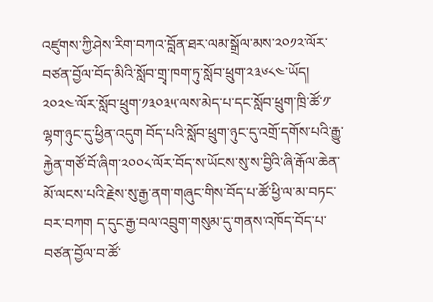འཛུགས་ཀྱི་ཤེས་རིག་བཀའ་བློན་ཐར་ལམ་སྒྲོལ་མས་༢༠༡༢་ལོར་བཙན་བྱོལ་བོད་མིའི་སློབ་གྲྭ་ཁག་ཏུ་སློབ་ཕྲུག་༢༣༦༨༤་ཡོད། ༢༠༢༤་ལོར་སློབ་ཕྲུག་༡༣༠༣༥་ལས་མེད་པ་དང་སློབ་ཕྲུག་ཁྲི་ཚོ་༡་ལྷག་ཉུང་དུ་ཕྱིན་འདུག བོད་པའི་སློབ་ཕྲུག་ཉུང་དུ་འགྲོ་དགོས་པའི་རྒྱུ་རྐྱེན་གཙོ་བོ་ཞིག་༢༠༠༨་ལོར་བོད་ས་ཡོངས་སུ་ས་བྱིའི་ཞི་རྒོལ་ཆེན་མོ་ལངས་པའི་རྗེས་སུ་རྒྱ་ནག་གཞུང་གིས་བོད་པ་ཚོ་ཕྱི་ལ་མ་བཏང་བར་བཀག ད་དུང་རྒྱ་བལ་འབྲུག་གསུམ་དུ་གནས་འཁོད་བོད་པ་བཙན་བྱོལ་བ་ཚོ་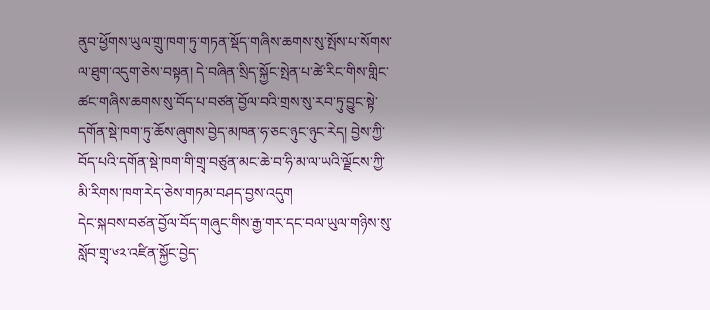ནུབ་ཕྱོགས་ཡུལ་གྲུ་ཁག་ཏུ་གཏན་སྡོད་གཞིས་ཆགས་སུ་སྤོས་པ་སོགས་ལ་ཐུག་འདུག་ཅེས་བསྟན། དེ་བཞིན་སྲིད་སྐྱོང་སྤེན་པ་ཚེ་རིང་གིས་གླིང་ཚང་གཞིས་ཆགས་སུ་བོད་པ་བཙན་བྱོལ་བའི་གྲས་སུ་རབ་ཏུ་བྱུང་སྟེ་དགོན་སྡེ་ཁག་ཏུ་ཆོས་ཞུགས་བྱེད་མཁན་ཧ་ཅང་ཉུང་ཉུང་རེད། བྱེས་ཀྱི་བོད་པའི་དགོན་སྡེ་ཁག་གི་གྲྭ་བཙུན་མང་ཆེ་བ་ཧི་མ་ལ་ཡའི་ལྗོངས་ཀྱི་མི་རིགས་ཁག་རེད་ཅེས་གཏམ་བཤད་བྱས་འདུག
དེང་སྐབས་བཙན་བྱོལ་བོད་གཞུང་གིས་རྒྱ་གར་དང་བལ་ཡུལ་གཉིས་སུ་སློབ་གྲྭ་༦༢་འཛིན་སྐྱོང་བྱེད་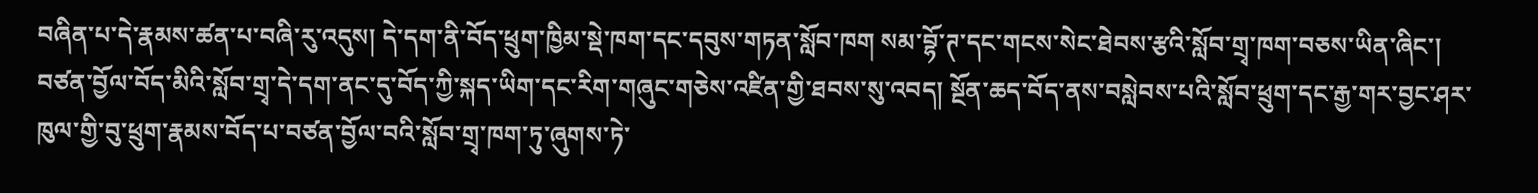བཞིན་པ་དེ་རྣམས་ཚན་པ་བཞི་རུ་འདུས། དེ་དག་ནི་བོད་ཕྲུག་ཁྱིམ་སྡེ་ཁག་དང་དབུས་གཏན་སློབ་ཁག སམ་བྷོ་ཊ་དང་གངས་སེང་ཐེབས་རྩའི་སློབ་གྲྭ་ཁག་བཅས་ཡིན་ཞིང་། བཙན་བྱོལ་བོད་མིའི་སློབ་གྲྭ་དེ་དག་ནང་དུ་བོད་ཀྱི་སྐད་ཡིག་དང་རིག་གཞུང་གཅེས་འཛིན་གྱི་ཐབས་སུ་འབད། སྔོན་ཆད་བོད་ནས་བསླེབས་པའི་སློབ་ཕྲུག་དང་རྒྱ་གར་བྱང་ཤར་ཁུལ་གྱི་བུ་ཕྲུག་རྣམས་བོད་པ་བཙན་བྱོལ་བའི་སློབ་གྲྭ་ཁག་ཏུ་ཞུགས་ཏེ་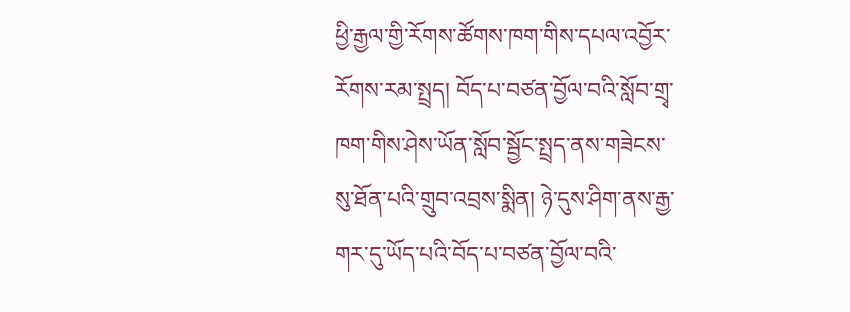ཕྱི་རྒྱལ་གྱི་རོགས་ཚོགས་ཁག་གིས་དཔལ་འབྱོར་རོགས་རམ་སྤྲད། བོད་པ་བཙན་བྱོལ་བའི་སློབ་གྲྭ་ཁག་གིས་ཤེས་ཡོན་སློབ་སྦྱོང་སྤྲད་ནས་གཟེངས་སུ་ཐོན་པའི་གྲུབ་འབྲས་སྨིན། ཉེ་དུས་ཤིག་ནས་རྒྱ་གར་དུ་ཡོད་པའི་བོད་པ་བཙན་བྱོལ་བའི་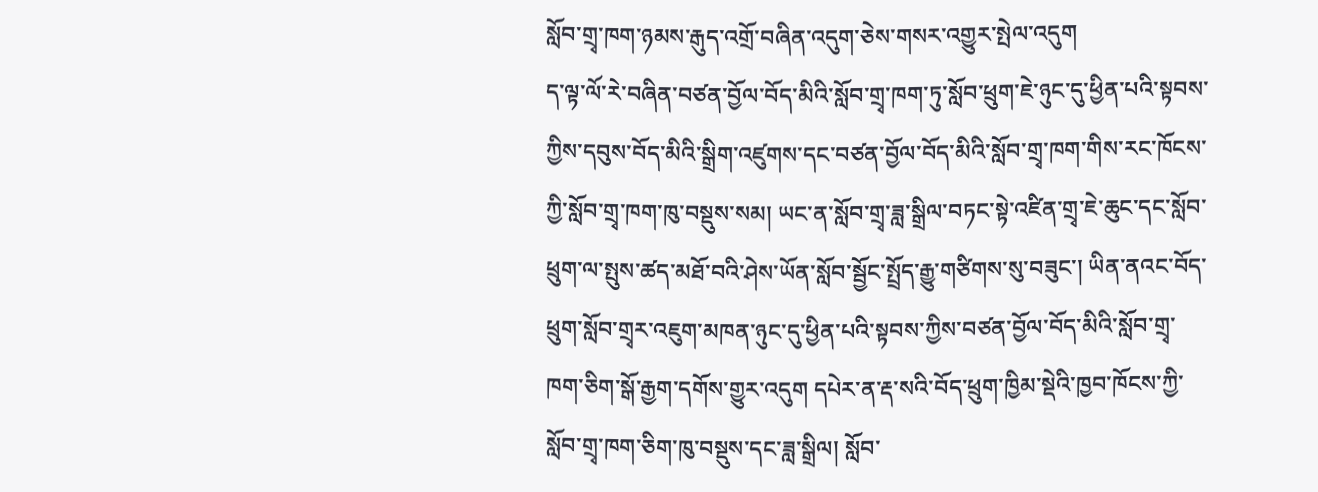སློབ་གྲྭ་ཁག་ཉམས་རྒུད་འགྲོ་བཞིན་འདུག་ཅེས་གསར་འགྱུར་སྤེལ་འདུག
ད་ལྟ་ལོ་རེ་བཞིན་བཙན་བྱོལ་བོད་མིའི་སློབ་གྲྭ་ཁག་ཏུ་སློབ་ཕྲུག་ཇེ་ཉུང་དུ་ཕྱིན་པའི་སྟབས་ཀྱིས་དབུས་བོད་མིའི་སྒྲིག་འཛུགས་དང་བཙན་བྱོལ་བོད་མིའི་སློབ་གྲྭ་ཁག་གིས་རང་ཁོངས་ཀྱི་སློབ་གྲྭ་ཁག་ཁུ་བསྡུས་སམ། ཡང་ན་སློབ་གྲྭ་ཟླ་སྒྲིལ་བཏང་སྟེ་འཛིན་གྲྭ་ཇེ་ཆུང་དང་སློབ་ཕྲུག་ལ་སྤུས་ཚད་མཐོ་བའི་ཤེས་ཡོན་སློབ་སྦྱོང་སྤྲོད་རྒྱུ་གཙིགས་སུ་བཟུང་། ཡིན་ནའང་བོད་ཕྲུག་སློབ་གྲྭར་འཇུག་མཁན་ཉུང་དུ་ཕྱིན་པའི་སྟབས་ཀྱིས་བཙན་བྱོལ་བོད་མིའི་སློབ་གྲྭ་ཁག་ཅིག་སྒོ་རྒྱག་དགོས་གྱུར་འདུག དཔེར་ན་རྡ་སའི་བོད་ཕྲུག་ཁྱིམ་སྡེའི་ཁྱབ་ཁོངས་ཀྱི་སློབ་གྲྭ་ཁག་ཅིག་ཁུ་བསྡུས་དང་ཟླ་སྒྲིལ། སློབ་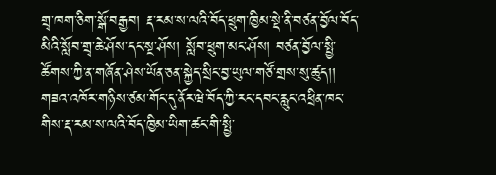གྲྭ་ཁག་ཅིག་སྒོ་བརྒྱབ། རྡ་རམ་ས་ལའི་བོད་ཕྲུག་ཁྱིམ་སྡེ་ནི་བཙན་བྱོལ་བོད་མིའི་སློབ་གྲྭ་ཆེ་ཤོས་དང་སྔ་ཤོས། སློབ་ཕྲུག་མང་ཤོས། བཙན་བྱོལ་སྤྱི་ཚོགས་ཀྱི་ན་གཞོན་ཤེས་ཡོན་ཅན་སྐྱེད་སྲིང་བྱ་ཡུལ་གཙོ་གྲས་སུ་ཚུད།།
གཟའ་འཁོར་གཉིས་ཙམ་གོང་དུ་ནོར་ཝེ་བོད་ཀྱི་རང་དབང་རླུང་འཕྲིན་ཁང་གིས་རྡ་རམ་ས་ལའི་བོད་ཁྱིམ་ཡིག་ཚང་གི་སྤྱི་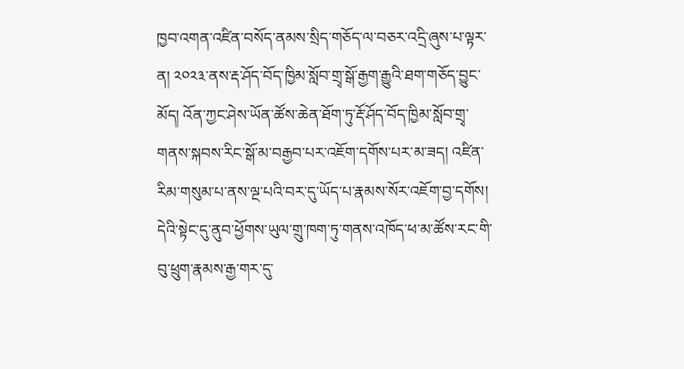ཁྱབ་འགན་འཛིན་བསོད་ནམས་སྲིད་གཅོད་ལ་བཅར་འདྲི་ཞུས་པ་ལྟར་ན། ༢༠༢༣་ནས་རྡ་ཤོད་བོད་ཁྱིམ་སློབ་གྲྭ་སྒོ་རྒྱག་རྒྱུའི་ཐག་གཅོད་བྱུང་མོད། འོན་ཀྱང་ཤེས་ཡོན་ཚོས་ཆེན་ཐོག་ཏུ་རྡོ་ཤོད་བོད་ཁྱིམ་སློབ་གྲྭ་གནས་སྐབས་རིང་སྒོ་མ་བརྒྱབ་པར་འཇོག་དགོས་པར་མ་ཟད། འཛིན་རིམ་གསུམ་པ་ནས་ལྔ་པའི་བར་དུ་ཡོད་པ་རྣམས་སོར་འཇོག་བྱ་དགོས། དེའི་སྟེང་དུ་ནུབ་ཕྱོགས་ཡུལ་གྲུ་ཁག་ཏུ་གནས་འཁོད་ཕ་མ་ཚོས་རང་གི་བུ་ཕྲུག་རྣམས་རྒྱ་གར་དུ་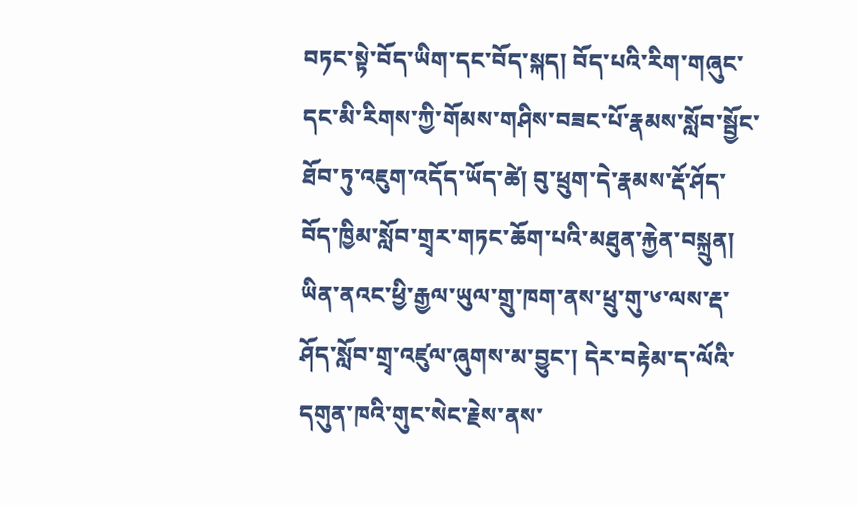བཏང་སྟེ་བོད་ཡིག་དང་བོད་སྐད། བོད་པའི་རིག་གཞུང་དང་མི་རིགས་ཀྱི་གོམས་གཤིས་བཟང་པོ་རྣམས་སློབ་སྦྱོང་ཐོབ་ཏུ་འཇུག་འདོད་ཡོད་ཚེ། བུ་ཕྲུག་དེ་རྣམས་རྡོ་ཤོད་བོད་ཁྱིམ་སློབ་གྲྭར་གཏང་ཆོག་པའི་མཐུན་རྐྱེན་བསྐྲུན། ཡིན་ནའང་ཕྱི་རྒྱལ་ཡུལ་གྲུ་ཁག་ནས་ཕྲུ་གུ་༦་ལས་རྡ་ཤོད་སློབ་གྲྭ་འཛུལ་ཞུགས་མ་བྱུང་། དེར་བརྟེམ་ད་ལོའི་དགུན་ཁའི་གུང་སེང་རྗེས་ནས་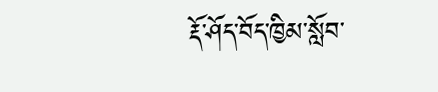རྡོ་ཤོད་བོད་ཁྱིམ་སློབ་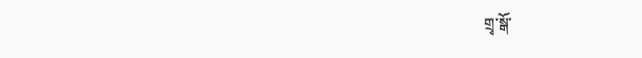གྲྭ་སྒོ་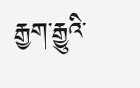རྒྱག་རྒྱུའི་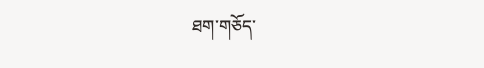ཐག་གཅོད་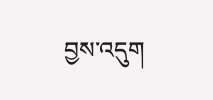བྱས་འདུག